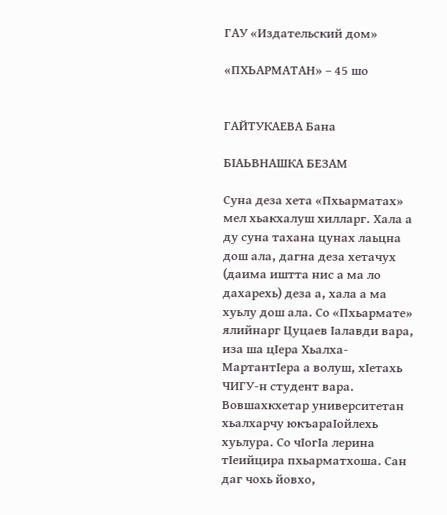ГАУ «Издательский дом»

«ПХЬАРМАТАН» – 45 шо


ГАЙТУКАЕВА Бана

БIАЬВНАШКА БЕЗАМ

Суна деза хета «Пхьарматах» мел хьакхалуш хилларг. Хала а ду суна тахана цунах лаьцна дош ала, дагна деза хетачух (даима иштта нис а ма ло дахарехь) деза а, хала а ма хуьлу дош ала. Со «Пхьармате» ялийнарг Цуцаев Iалавди вара, иза ша цIера Хьалха-МартантIера а волуш, хIетахь ЧИГУ-н студент вара. Вовшахкхетар университетан хьалхарчу юкъараIойлехь хуьлура. Со чIогIа лерина тIеийцира пхьарматхоша. Сан даг чохь йовхо,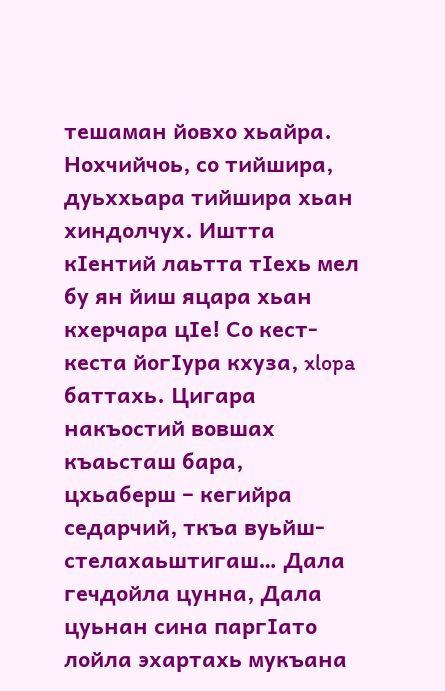тешаман йовхо хьайра. Нохчийчоь, со тийшира, дуьххьара тийшира хьан хиндолчух. Иштта кIентий лаьтта тIехь мел бу ян йиш яцара хьан кхерчара цIе! Со кест-кеста йогIура кхуза, xlopa баттахь. Цигара накъостий вовшах къаьсташ бара, цхьаберш – кегийра седарчий, ткъа вуьйш-стелахаьштигаш… Дала гечдойла цунна, Дала цуьнан сина паргIато лойла эхартахь мукъана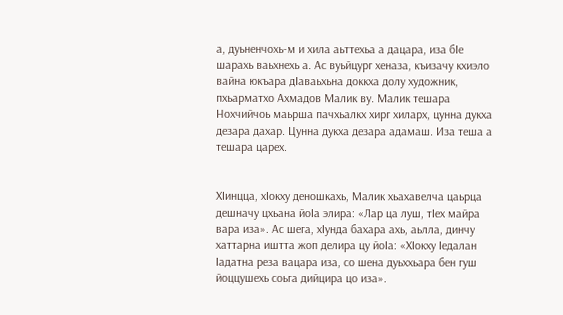а, дуьненчохь-м и хила аьттехьа а дацара, иза бIе шарахь ваьхнехь а. Ас вуьйцург хеназа, къизачу кхиэло вайна юкъара дIаваьхьна доккха долу художник, пхьарматхо Ахмадов Малик ву. Малик тешара Нохчийчоь маьрша пачхьалкх хирг хиларх, цунна дукха дезара дахар. Цунна дукха дезара адамаш. Иза теша а тешара царех.


ХIинцца, хIокху деношкахь, Малик хьахавелча цаьрца дешначу цхьана йоIа элира: «Лар ца луш, тIех майра вара иза». Ас шега, хIунда бахара ахь, аьлла, динчу хаттарна иштта жоп делира цу йоIа: «ХIокху Iедалан Iадатна реза вацара иза, со шена дуьххьара бен гуш йоццушехь соьга дийцира цо иза».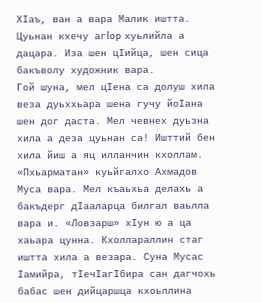ХIаъ, ван а вара Малик иштта. Цуьнан кхечу aгlop хуьлийла а дацара. Иза шен цIийца, шен сица бакъволу художник вара.
Гой шуна, мел цIена са долуш хила веза дуьххьара шена гучу йоIана шен дог даста. Мел чевнех дуьзна хила а деза цуьнан са! Ишттий бен хила йиш а яц илланчин кхоллам.
«Пхьарматан» куьйгалхо Ахмадов Муса вара. Мел къаьхьа делахь а бакъдерг дIааларца билгал ваьлла вара и. «Ловзарш» хIун ю а ца хаьара цунна. Кхоллараллин стаг иштта хила а везара. Суна Мусас Iамийра, тIечIагIбира сан дагчохь бабас шен дийцаршца кхоьллина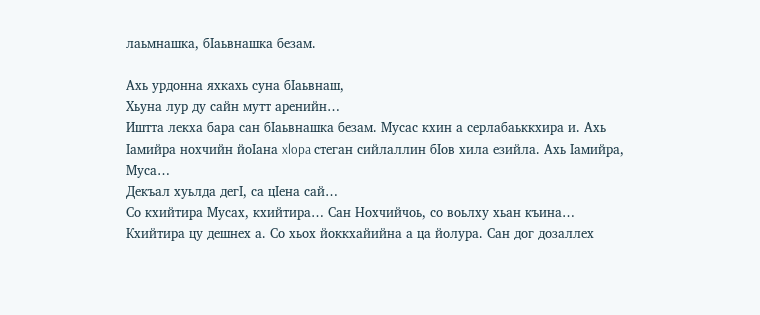лаьмнашка, бIаьвнашка безам.

Ахь урдонна яхкахь суна бIаьвнаш,
Хьуна лур ду сайн мутт аренийн…
Иштта лекха бара сан бIаьвнашка безам. Мусас кхин а серлабаьккхира и. Ахь Iамийра нохчийн йоIана xlopa стеган сийлаллин бIов хила езийла. Ахь Iамийра, Муса…
Декъал хуьлда дегI, са цIена сай…
Со кхийтира Мусах, кхийтира… Сан Нохчийчоь, со воьлху хьан къина…
Кхийтиpa цу дешнех а. Со хьох йоккхайийна а ца йолура. Сан дог дозаллех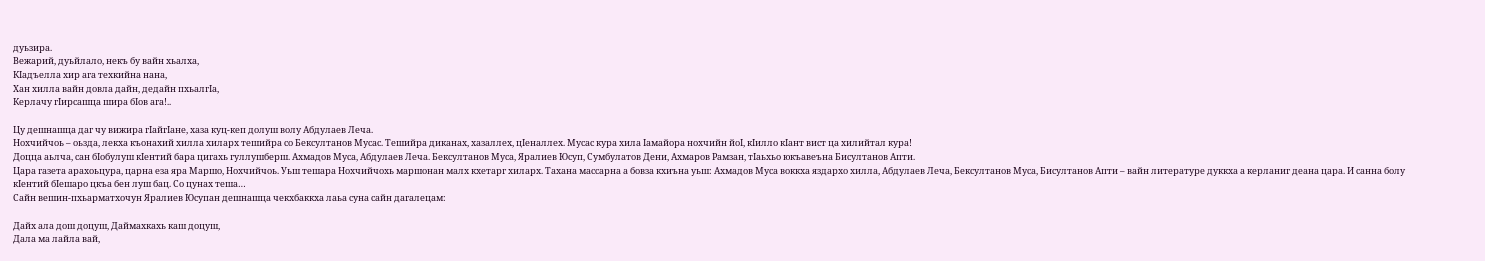дуьзира.
Вежарий, дуьйлало, некъ бу вайн хьалха,
КIадъелла хир ага техкийна нана,
Хан хилла вайн довла дайн, дедайн пхьалгIа,
Керлачу гIирсашца шира бIов ага!..

Цу дешнашца даг чу вижира гIайгIане, хаза куц-кеп долуш волу Абдулаев Леча.
Нохчийчоь – оьзда, лекха къонахий хилла хиларх тешийра со Бексултанов Мусас. Тешийра диканах, хазаллех, цIеналлех. Мусас кура хила Iамайора нохчийн йоI, кIилло кIант вист ца хилийтал кура!
Доцца аьлча, сан бIобулуш кIентий бара цигахь гуллушберш. Ахмадов Муса, Абдулаев Леча. Бексултанов Муса, Яралиев Юсуп, Сумбулатов Дени, Ахмаров Рамзан, тIаьхьо юкъавеъна Бисултанов Апти.
Цара газета арахоьцура, царна еза яра Маршо, Нохчийчоь. Уьш тешара Нохчийчохь маршонан малх кхетарг хиларх. Тахана массарна а бовза кхиъна уьш: Ахмадов Муса воккха яздархо хилла, Абдулаев Леча, Бексултанов Муса, Бисултанов Апти – вайн литературе дуккха а керланиг деана цара. И санна болу кIентий бIешаро цкъа бен луш бац. Со цунах теша…
Сайн вешин-пхьарматхочун Яралиев Юсупан дешнашца чекхбаккха лаьа суна сайн дагалецам:

Дайх ала дош доцуш, Даймахкахь каш доцуш,
Дала ма лайла вай,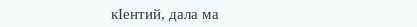кIентий, дала ма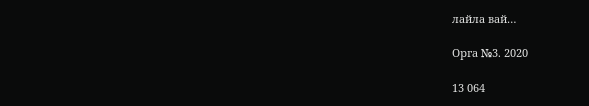лайла вай…

Орга №3. 2020

13 064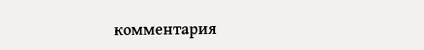комментария